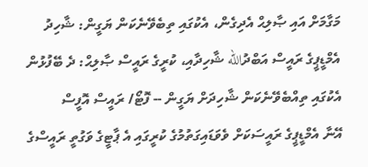މަގާމަށް އައި ޞާލިޙް އެދިގެން، އެކުގައި ތިބެވޭނެކަން ޔަގީން: ޝާހިދު
އެމްޑީޕީގެ ރައީސް އަބްދުالله ޝާހިދާއި، ކުރީގެ ރައީސް ޞާލިޙް: ދެ ބޭފުޅުން އެކުގައި ތިއްބެވޭނެކަން ޝާހިދަށް ޔަގީން -- ފޮޓޯ/ ރައީސް އޮފީސް
އޭނާ އެމްޑީޕީގެ ރައީސަކަށް ވެވަޑައިގަތުމުގެ ކުރީގައި އެ ޕާޓީގެ ވަގުތީ ރައީސްގެ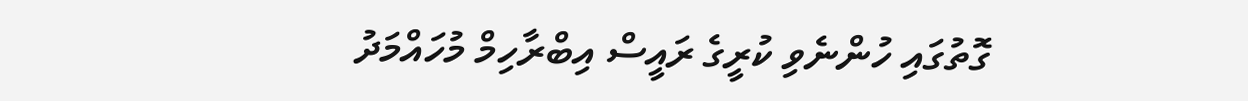ގޮތުގައި ހުންނެވި ކުރީގެ ރައީސް އިބްރާހިމް މުހައްމަދު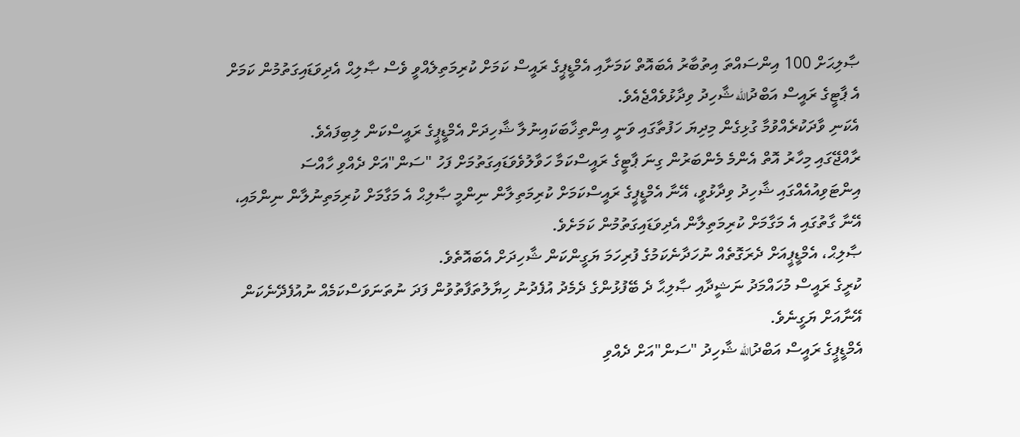ޞާލިޙަށް 100 އިންސައްތަ އިތުބާރު އެބައޮތް ކަމަށާއި އެމްޑީޕީގެ ރައީސް ކަމަށް ކުރިމަތިލެއްވީ ވެސް ޞާލިޙް އެދިވަޑައިގަތުމުން ކަމަށް އެ ޕާޓީގެ ރައީސް އަބްދުالله ޝާހިދު ވިދާޅުވެއްޖެއެވެ.
އެކަނި ވާދަކުރެއްވުމާ ގުޅިގެން މިދިޔަ ހަފުތާގައި ވަނީ އިންތިޚާބަކައިނުލާ ޝާހިދަށް އެމްޑީޕީގެ ރައީސްކަން ލިބިފައެވެ.
ރާއްޖޭގައި މިހާރު އޮތް އެންމެ މެންބަރުން ގިނަ ޕާޓީގެ ރައީސްކަމާ ހަވާލުވެވަޑައިގަތުމަށް ފަހު "ސަން"އަށް ދެއްވި ހާއްސަ އިންޓަވިއުއެއްގައި ޝާހިދު ވިދާޅުވީ، އޭނާ އެމްޑީޕީގެ ރައީސްކަމަށް ކުރިމަތިލާން ނިންމީ ޞާލިޙް އެ މަގާމަށް ކުރިމަތިނުލާން ނިންމައި، އޭނާ ގާތުގައި އެ މަގާމަށް ކުރިމަތިލާން އެދިވަޑައިގަތުމުން ކަމަށެވެ.
ޞާލިޙް، އެމްޑީޕީއަށް ދެރަގޮތެއް ނުހަދާނެކަމުގެ ފުރިހަމަ ޔަގީންކަން ޝާހިދަށް އެބައޮތެވެ.
ކުރީގެ ރައީސް މުހައްމަދު ނަޝީދާއި ޞާލިޙާ ދެ ބޭފުޅުންގެ ދެމެދު އުފެދުނު ހިޔާލުތަފާތުވުން ފަދަ ނުތަނަވަސްކަމެއް ނުއުފެދޭނެކަން އޭނާއަށް ޔަގީނެވެ.
އެމްޑީޕީގެ ރައީސް އަބްދުالله ޝާހިދު "ސަން"އަށް ދެއްވި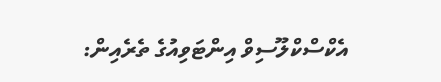އެކްސްކްލޫސިވް އިންޓަވިއުގެ ތެރެއިން: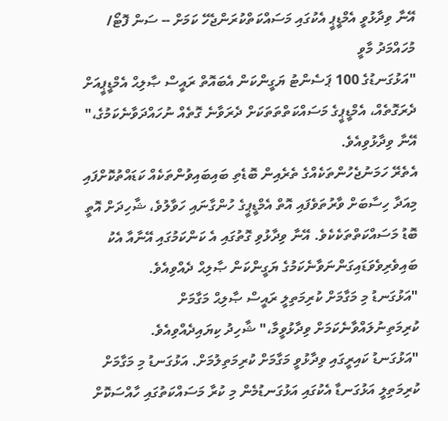އޭނާ ވިދާޅުވީ އެމްޑީޕީ އެކުގައި މަސައްކަތްކުރަންޖެހޭ ކަމަށް -- ސަން ފޮޓޯ/ މުހައްމަދު މާވީ
"އަޅުގަނޑުގެ 100 ޕަސެންޓު ޔަގީންކަން އެބައޮތް ރައީސް ޞާލިޙް އެމްޑީޕީއަށް ދެރަގޮތެއް، އެމްޑީޕީގެ މަސައްކަތްތަތަކަށް ދެރަވާނެ ގޮތެއް ނުހައްދަވާނެކަމުގެ،" އޭނާ ވިދާޅުވިއެވެ.
އެތެރޭ ހަމަނުޖެހުންތަކެއްގެ ތެރެއިން ބޮޑެތި ބައިބައިވުންތަކެއް ކަޑައްތުކޮށްފައި މިއަދާ ހިސާބަށް ވާރުތަވެފައި އޮތް އެމްޑީޕީގެ ހުންގާނައި ހަވާލުވެ، ޝާހިދަށް އޮތީ ބޮޑު މަސައްކަތްތަކެކެވެ. އޭނާ ވިދާޅުވި ގޮތުގައި އެ ކަންކަމުގައި އޭނާއާ އެކު ބައިވެރިވެވަޑައިގަންނަވާނެކަމުގެ ޔަގީންކަން ޞާލިޙް ދެއްވިއެވެ.
"އަޅުގަނޑު މި މަގާމަށް ކުރިމަތިލީ ރައީސް ޞާލިޙް މަގާމަށް ކުރިމަތިނުލައްވާނެކަމަށް ވިދާޅުވީމާ،" ޝާހިދު ކިޔައިދެއްވިއެވެ.
"އަޅުގަނޑު ކައިރީގައި ވިދާޅުވީ މަގާމަށް ކުރިމަތިލުމަށް. އަޅުގަނޑު މި މަގާމަށް ކުރިމަތިލީ އަޅުގަނޑާ އެކުގައި އަޅުގަނޑުމެން މި ކުރާ މަސައްކަތުގައި ހާއްސަކޮށް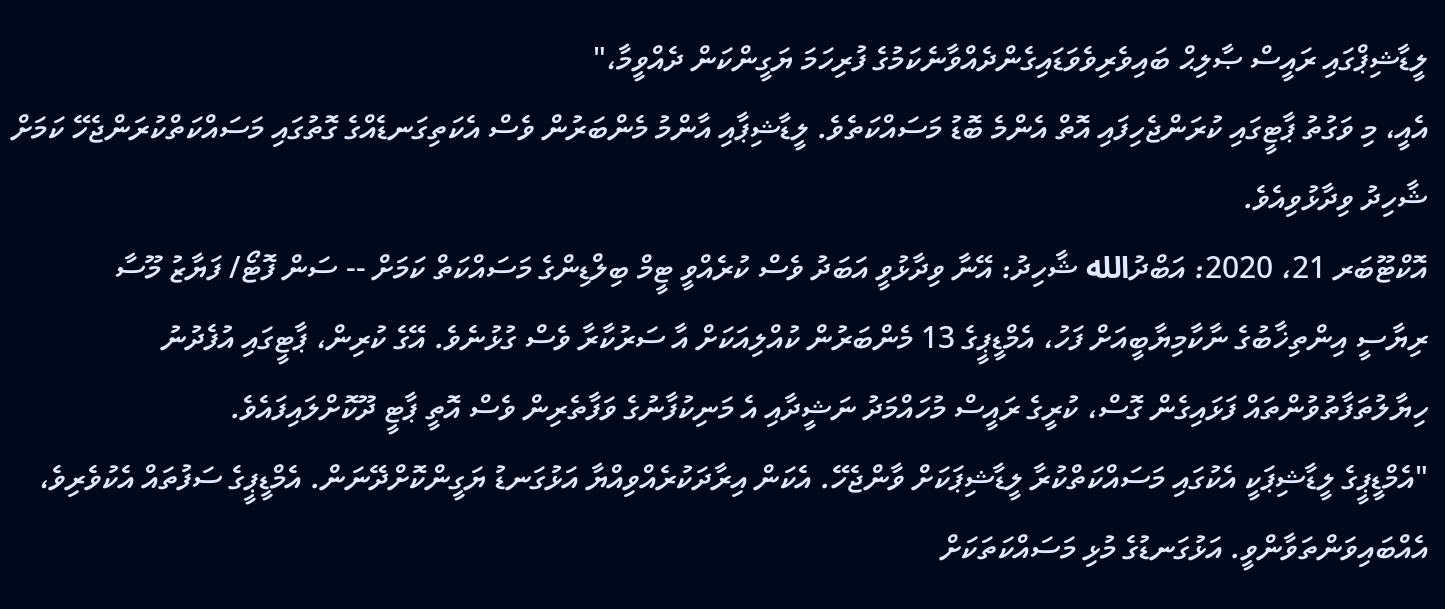ލީޑާޝިޕްގައި ރައީސް ޞާލިޙް ބައިވެރިވެވަޑައިގެންދެއްވާނެކަމުގެ ފުރިހަމަ ޔަގީންކަން ދެއްވީމާ،"
އެއީ، މި ވަގުތު ޕާޓީގައި ކުރަންޖެހިފައި އޮތް އެންމެ ބޮޑު މަސައްކަތެވެ. ލީޑާޝިޕާއި އާންމު މެންބަރުން ވެސް އެކަތިގަނޑެއްގެ ގޮތުގައި މަސައްކަތްކުރަންޖެހޭ ކަމަށް ޝާހިދު ވިދާޅުވިއެވެ.
އޮކްޓޫބަރ 21، 2020: އަބްދުالله ޝާހިދު: އޭނާ ވިދާޅުވީ އަބަދު ވެސް ކުރެއްވީ ޓީމް ބިލްޑިންގެ މަސައްކަތް ކަމަށް -- ސަން ފޮޓޯ/ ފަޔާޒު މޫސާ
ރިޔާސީ އިންތިޚާބުގެ ނާކާމިޔާބީއަށް ފަހު، އެމްޑީޕީގެ 13 މެންބަރުން ކުއްލިއަކަށް އާ ސަރުކާރާ ވެސް ގުޅުނެވެ. އޭގެ ކުރިން، ޕާޓީގައި އުފެދުނު ހިޔާލުތަފާތުވުންތައް ފަޅައިގެން ގޮސް، ކުރީގެ ރައީސް މުހައްމަދު ނަޝީދާއި އެ މަނިކުފާނުގެ ވަފާތެރިން ވެސް އޮތީ ޕާޓީ ދޫކޮށްލައިފައެވެ.
"އެމްޑީޕީގެ ލީޑާޝިޕަކީ އެކުގައި މަސައްކަތްކުރާ ލީޑާޝިޕަކަށް ވާންޖެހޭ. އެކަން އިރާދަކުރެއްވިއްޔާ އަޅުގަނޑު ޔަގީންކޮށްދޭނަން. އެމްޑީޕީގެ ސަފުތައް އެކުވެރިވެ، އެއްބައިވަންތަވާންވީ. އަޅުގަނޑުގެ މުޅި މަސައްކަތަކަށް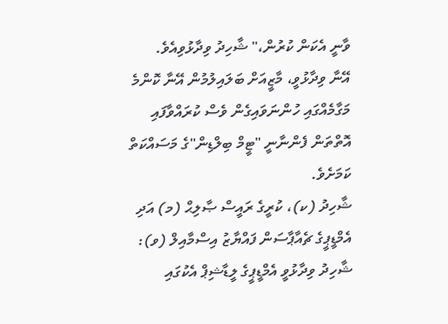ވާނީ އެކަން ކުރުން،" ޝާހިދު ވިދާޅުވިއެވެ.
އޭނާ ވިދާޅުވީ، މާޒީއަށް ބަލައިލުމުން އޭނާ ކޮންމެ މަގާމެއްގައި ހުންނަވައިގެން ވެސް ކުރައްވާފައި އޮތްތަން ފެންނާނީ "ޓީމް ބިލްޑިން"ގެ މަސައްކަތް ކަމަށެވެ.
ޝާހިދު (ކ)، ކުރީގެ ރައީސް ޞާލިޙް (މ) އަދި އެމްޑީޕީގެ ޗެއާޕާސަން ފައްޔާޒު އިސްމާއިލް (ވ): ޝާހިދު ވިދާޅުވީ އެމްޑީޕީގެ ލީޑާޝިޕް އެކުގައި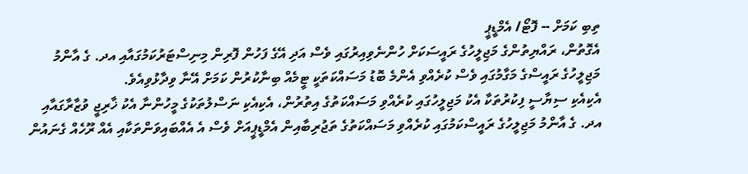ތިބި ކަމަށް -- ފޮޓޯ/ އެމްޑީޕީ
އެގޮތުން، ރައްޔިތުންގެ މަޖިލީހުގެ ރައީސަކަށް ހުންނެވިއިރުގައި ވެސް އަދި އޭގެ ފަހުން ފޮރިން މިނިސްޓަރުކަމުގައާއި އދ. ގެ އާންމު މަޖިލީހުގެ ރައީސްގެ މަގާމުގައި ވެސް ކުރެއްވި އެންމެ ބޮޑު މަސައްކަތަކީ ޓީމެއް ބިނާކުރުން ކަމަށް އޭނާ ވިދާޅުވިއެވެ.
އެކިއެކި ސިޔާސީ ފިކުރުތަކާ އެކު މަޖިލީހުގައި ކުރެއްވި މަސައްކަތުގެ އިތުރުން، އެކިއެކި ނަސްލުތަކުގެ މީހުންނާ އެކު ޚާރިޖީ ވުޒާރާގައާއި އދ. ގެ އާންމު މަޖިލީހުގެ ރައީސްކަމުގައި ކުރެއްވި މަސައްކަތުގެ ތަޖުރިބާއިން އެމްޑީޕީއަށް ވެސް އެ އެއްބައިވަންތަކާއި އެއް ރޫހެއް ގެނައުން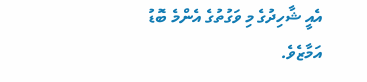އެއީ ޝާހިދުގެ މި ވަގުތުގެ އެންމެ ބޮޑު އަމާޒެވެ.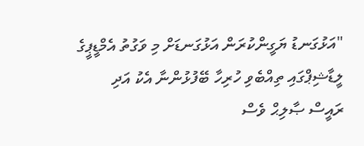"އަޅުގަނޑު ޔަގީންކުރަން އަޅުގަނޑަށް މި ވަގުތު އެމްޑީޕީގެ ލީޑާޝިޕްގައި ތިއްބެވި ހުރިހާ ބޭފުޅުންނާ އެކު އަދި ރައީސް ޞާލިޙް ވެސް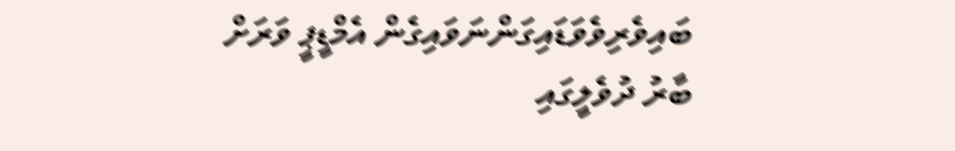ބައިވެރިވެވަޑައިގަންނަވައިގެން އެމްޑީޕީ ވަރަށް ބާރު ދުވެލީގައި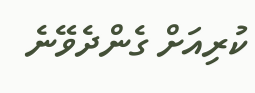ކުރިއަށް ގެންދެވޭނެ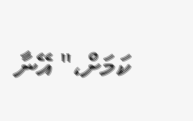ކަމަށް،" އޭނާ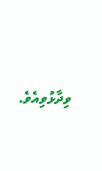ވިދާޅުވިއެވެ.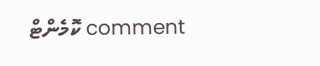comment ކޮމެންޓް